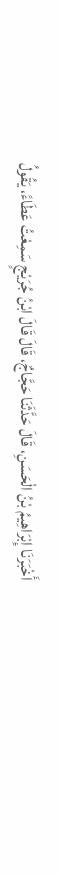أَخْبَرَنَا إِبْرَاهِيمُ بْنُ الْحَسَنِ، قَالَ حَدَّثَنَا حَجَّاجٌ، قَالَ قَالَ ابْنُ جُرَيْجٍ سَمِعْتُ عَطَاءً، يَقُولُ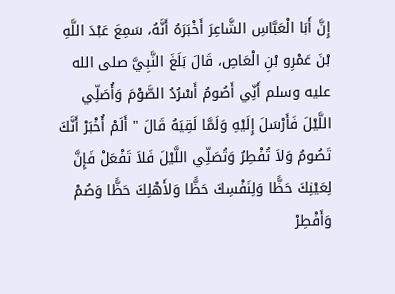إِنَّ أَبَا الْعَبَّاسِ الشَّاعِرَ أَخْبَرَهُ أَنَّهُ، سَمِعَ عَبْدَ اللَّهِ بْنَ عَمْرِو بْنِ الْعَاصِ، قَالَ بَلَغَ النَّبِيَّ صلى الله عليه وسلم أَنِّي أَصُومُ أَسْرُدُ الصَّوْمَ وَأُصَلِّي اللَّيْلَ فَأَرْسَلَ إِلَيْهِ وَلَمَّا لَقِيَهُ قَالَ " أَلَمْ أُخْبَرْ أَنَّكَ تَصُومُ وَلاَ تُفْطِرُ وَتُصَلِّي اللَّيْلَ فَلاَ تَفْعَلْ فَإِنَّ لِعَيْنِكَ حَظًّا وَلِنَفْسِكَ حَظًّا وَلأَهْلِكَ حَظًّا وَصُمْ وَأَفْطِرْ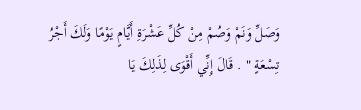وَصَلِّ وَنَمْ وَصُمْ مِنْ كُلِّ عَشْرَةِ أَيَّامٍ يَوْمًا وَلَكَ أَجْرُ تِسْعَةٍ " . قَالَ إِنِّي أَقْوَى لِذَلِكَ يَا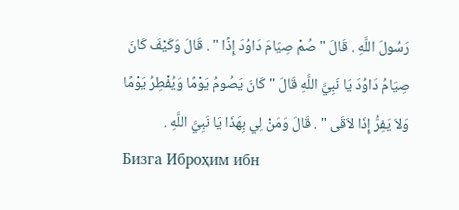رَسُولَ اللَّهِ . قَالَ " صُمْ صِيَامَ دَاوُدَ إِذًا " . قَالَ وَكَيْفَ كَانَ صِيَامُ دَاوُدَ يَا نَبِيَّ اللَّهِ قَالَ " كَانَ يَصُومُ يَوْمًا وَيُفْطِرُ يَوْمًا وَلاَ يَفِرُّ إِذَا لاَقَى " . قَالَ وَمَنْ لِي بِهَذَا يَا نَبِيَّ اللَّهِ .
Бизга Иброҳим ибн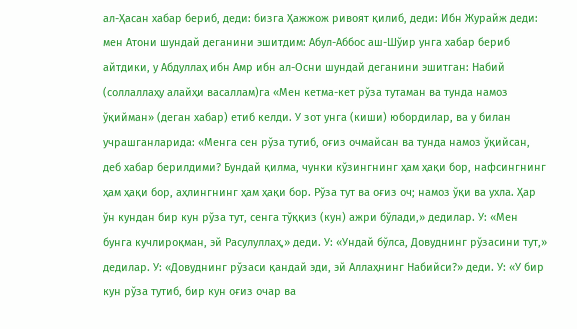ал-Ҳасан хабар бериб, деди: бизга Ҳажжож ривоят қилиб, деди: Ибн Журайж деди: мен Атони шундай деганини эшитдим: Абул-Аббос аш-Шўир унга хабар бериб айтдики, у Абдуллаҳ ибн Амр ибн ал-Осни шундай деганини эшитган: Набий (соллаллаҳу алайҳи васаллам)га «Мен кетма-кет рўза тутаман ва тунда намоз ўқийман» (деган хабар) етиб келди. У зот унга (киши) юбордилар, ва у билан учрашганларида: «Менга сен рўза тутиб, оғиз очмайсан ва тунда намоз ўқийсан, деб хабар берилдими? Бундай қилма, чунки кўзингнинг ҳам ҳақи бор, нафсингнинг ҳам ҳақи бор, аҳлингнинг ҳам ҳақи бор. Рўза тут ва оғиз оч; намоз ўқи ва ухла. Ҳар ўн кундан бир кун рўза тут, сенга тўққиз (кун) ажри бўлади,» дедилар. У: «Мен бунга кучлироқман, эй Расулуллаҳ,» деди. У: «Ундай бўлса, Довуднинг рўзасини тут,» дедилар. У: «Довуднинг рўзаси қандай эди, эй Аллаҳнинг Набийси?» деди. У: «У бир кун рўза тутиб, бир кун оғиз очар ва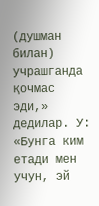(душман билан) учрашганда қочмас эди,» дедилар. У: «Бунга ким етади мен учун, эй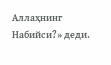Аллаҳнинг Набийси?» деди.